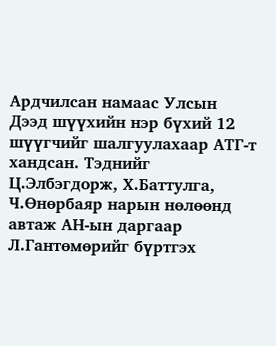Ардчилсан намаас Улсын Дээд шүүхийн нэр бүхий 12 шүүгчийг шалгуулахаар АТГ-т хандсан. Тэднийг Ц.Элбэгдорж, Х.Баттулга, Ч.Өнөрбаяр нарын нөлөөнд автаж АН-ын даргаар Л.Гантөмөрийг бүртгэх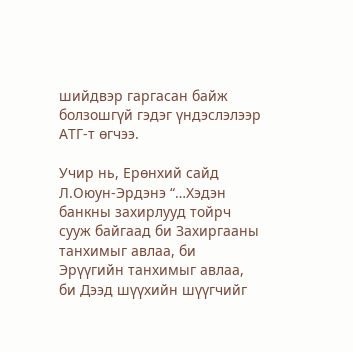шийдвэр гаргасан байж болзошгүй гэдэг үндэслэлээр АТГ-т өгчээ.

Учир нь, Ерөнхий сайд Л.Оюун-Эрдэнэ “…Хэдэн банкны захирлууд тойрч сууж байгаад би Захиргааны танхимыг авлаа, би Эрүүгийн танхимыг авлаа, би Дээд шүүхийн шүүгчийг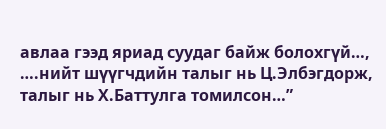авлаа гээд яриад суудаг байж болохгүй…, ….нийт шүүгчдийн талыг нь Ц.Элбэгдорж, талыг нь Х.Баттулга томилсон…”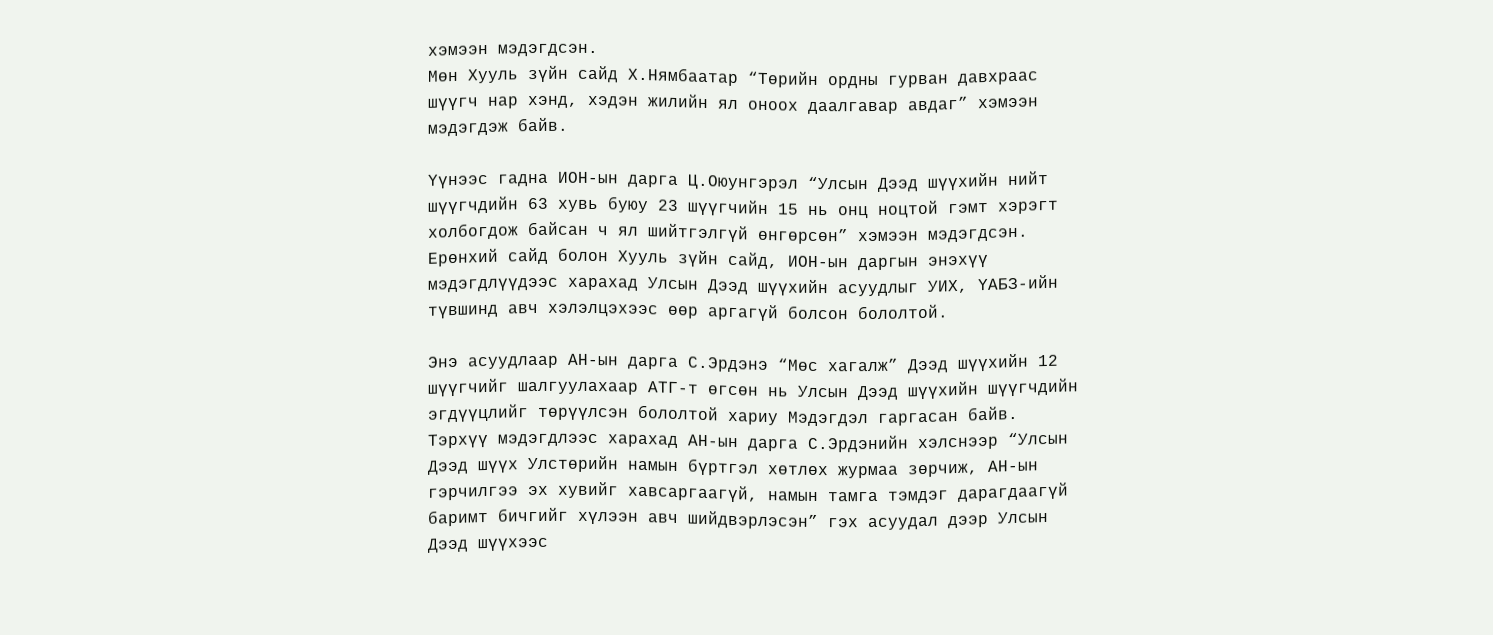хэмээн мэдэгдсэн.
Мөн Хууль зүйн сайд Х.Нямбаатар “Төрийн ордны гурван давхраас шүүгч нар хэнд, хэдэн жилийн ял оноох даалгавар авдаг” хэмээн мэдэгдэж байв.

Үүнээс гадна ИОН-ын дарга Ц.Оюунгэрэл “Улсын Дээд шүүхийн нийт шүүгчдийн 63 хувь буюу 23 шүүгчийн 15 нь онц ноцтой гэмт хэрэгт холбогдож байсан ч ял шийтгэлгүй өнгөрсөн” хэмээн мэдэгдсэн.
Ерөнхий сайд болон Хууль зүйн сайд, ИОН-ын даргын энэхүү мэдэгдлүүдээс харахад Улсын Дээд шүүхийн асуудлыг УИХ, ҮАБЗ-ийн түвшинд авч хэлэлцэхээс өөр аргагүй болсон бололтой.

Энэ асуудлаар АН-ын дарга С.Эрдэнэ “Мөс хагалж” Дээд шүүхийн 12 шүүгчийг шалгуулахаар АТГ-т өгсөн нь Улсын Дээд шүүхийн шүүгчдийн эгдүүцлийг төрүүлсэн бололтой хариу Мэдэгдэл гаргасан байв.
Тэрхүү мэдэгдлээс харахад АН-ын дарга С.Эрдэнийн хэлснээр “Улсын Дээд шүүх Улстөрийн намын бүртгэл хөтлөх журмаа зөрчиж, АН-ын гэрчилгээ эх хувийг хавсаргаагүй, намын тамга тэмдэг дарагдаагүй баримт бичгийг хүлээн авч шийдвэрлэсэн” гэх асуудал дээр Улсын Дээд шүүхээс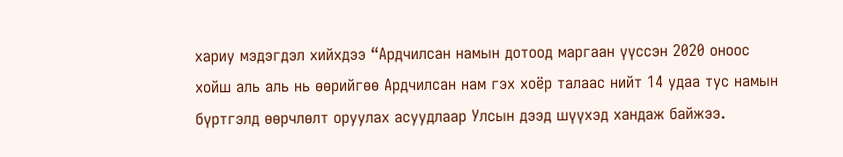хариу мэдэгдэл хийхдээ “Ардчилсан намын дотоод маргаан үүссэн 2020 оноос хойш аль аль нь өөрийгөө Ардчилсан нам гэх хоёр талаас нийт 14 удаа тус намын бүртгэлд өөрчлөлт оруулах асуудлаар Улсын дээд шүүхэд хандаж байжээ.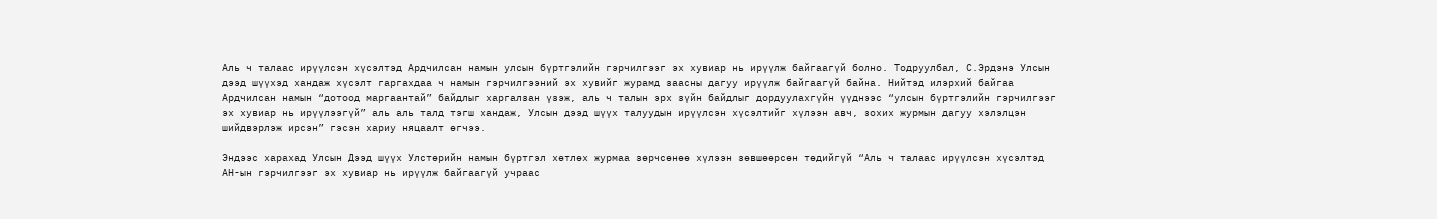Аль ч талаас ирүүлсэн хүсэлтэд Ардчилсан намын улсын бүртгэлийн гэрчилгээг эх хувиар нь ирүүлж байгаагүй болно. Тодруулбал, С.Эрдэнэ Улсын дээд шүүхэд хандаж хүсэлт гаргахдаа ч намын гэрчилгээний эх хувийг журамд заасны дагуу ирүүлж байгаагүй байна. Нийтэд илэрхий байгаа Ардчилсан намын “дотоод маргаантай” байдлыг харгалзан үзэж, аль ч талын эрх зүйн байдлыг дордуулахгүйн үүднээс “улсын бүртгэлийн гэрчилгээг эх хувиар нь ирүүлээгүй” аль аль талд тэгш хандаж, Улсын дээд шүүх талуудын ирүүлсэн хүсэлтийг хүлээн авч, зохих журмын дагуу хэлэлцэн шийдвэрлэж ирсэн” гэсэн хариу няцаалт өгчээ.

Эндээс харахад Улсын Дээд шүүх Улстөрийн намын бүртгэл хөтлөх журмаа зөрчсөнөө хүлээн зөвшөөрсөн төдийгүй “Аль ч талаас ирүүлсэн хүсэлтэд АН-ын гэрчилгээг эх хувиар нь ирүүлж байгаагүй учраас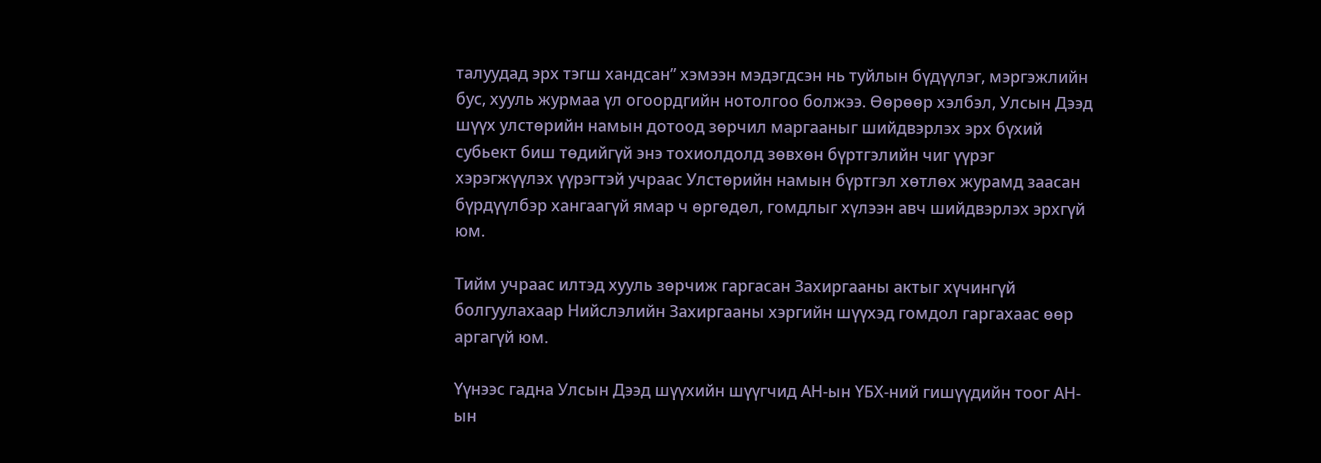талуудад эрх тэгш хандсан” хэмээн мэдэгдсэн нь туйлын бүдүүлэг, мэргэжлийн бус, хууль журмаа үл огоордгийн нотолгоо болжээ. Өөрөөр хэлбэл, Улсын Дээд шүүх улстөрийн намын дотоод зөрчил маргааныг шийдвэрлэх эрх бүхий субьект биш төдийгүй энэ тохиолдолд зөвхөн бүртгэлийн чиг үүрэг хэрэгжүүлэх үүрэгтэй учраас Улстөрийн намын бүртгэл хөтлөх журамд заасан бүрдүүлбэр хангаагүй ямар ч өргөдөл, гомдлыг хүлээн авч шийдвэрлэх эрхгүй юм.

Тийм учраас илтэд хууль зөрчиж гаргасан Захиргааны актыг хүчингүй болгуулахаар Нийслэлийн Захиргааны хэргийн шүүхэд гомдол гаргахаас өөр аргагүй юм.

Үүнээс гадна Улсын Дээд шүүхийн шүүгчид АН-ын ҮБХ-ний гишүүдийн тоог АН-ын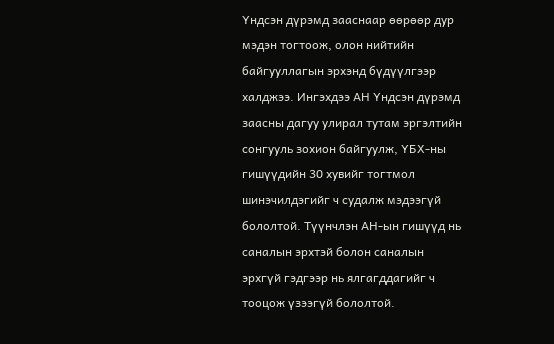Үндсэн дүрэмд зааснаар өөрөөр дур мэдэн тогтоож, олон нийтийн байгууллагын эрхэнд бүдүүлгээр халджээ. Ингэхдээ АН Үндсэн дүрэмд заасны дагуу улирал тутам эргэлтийн сонгууль зохион байгуулж, ҮБХ-ны гишүүдийн 30 хувийг тогтмол шинэчилдэгийг ч судалж мэдээгүй бололтой. Түүнчлэн АН-ын гишүүд нь саналын эрхтэй болон саналын эрхгүй гэдгээр нь ялгагддагийг ч тооцож үзээгүй бололтой.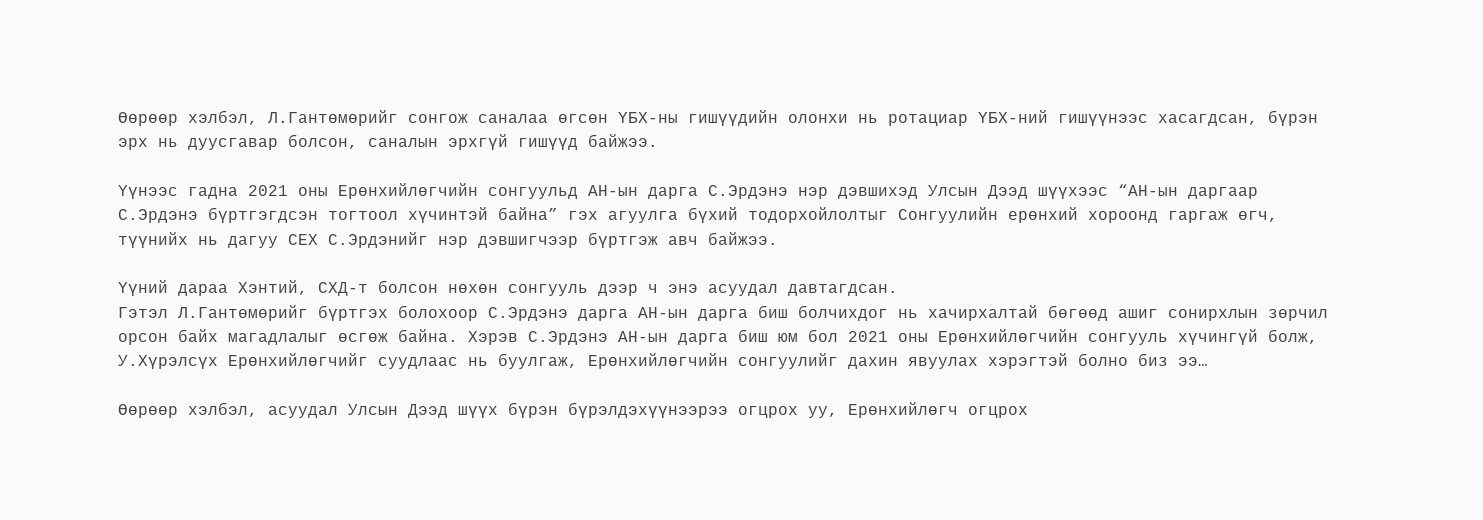Өөрөөр хэлбэл, Л.Гантөмөрийг сонгож саналаа өгсөн ҮБХ-ны гишүүдийн олонхи нь ротациар ҮБХ-ний гишүүнээс хасагдсан, бүрэн эрх нь дуусгавар болсон, саналын эрхгүй гишүүд байжээ.

Үүнээс гадна 2021 оны Ерөнхийлөгчийн сонгуульд АН-ын дарга С.Эрдэнэ нэр дэвшихэд Улсын Дээд шүүхээс “АН-ын даргаар С.Эрдэнэ бүртгэгдсэн тогтоол хүчинтэй байна” гэх агуулга бүхий тодорхойлолтыг Сонгуулийн ерөнхий хороонд гаргаж өгч, түүнийх нь дагуу СЕХ С.Эрдэнийг нэр дэвшигчээр бүртгэж авч байжээ.

Үүний дараа Хэнтий, СХД-т болсон нөхөн сонгууль дээр ч энэ асуудал давтагдсан.
Гэтэл Л.Гантөмөрийг бүртгэх болохоор С.Эрдэнэ дарга АН-ын дарга биш болчихдог нь хачирхалтай бөгөөд ашиг сонирхлын зөрчил орсон байх магадлалыг өсгөж байна. Хэрэв С.Эрдэнэ АН-ын дарга биш юм бол 2021 оны Ерөнхийлөгчийн сонгууль хүчингүй болж, У.Хүрэлсүх Ерөнхийлөгчийг суудлаас нь буулгаж, Ерөнхийлөгчийн сонгуулийг дахин явуулах хэрэгтэй болно биз ээ…

Өөрөөр хэлбэл, асуудал Улсын Дээд шүүх бүрэн бүрэлдэхүүнээрээ огцрох уу, Ерөнхийлөгч огцрох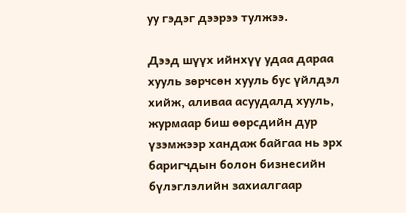уу гэдэг дээрээ тулжээ.

Дээд шүүх ийнхүү удаа дараа хууль зөрчсөн хууль бус үйлдэл хийж, аливаа асуудалд хууль, журмаар биш өөрсдийн дур үзэмжээр хандаж байгаа нь эрх баригчдын болон бизнесийн бүлэглэлийн захиалгаар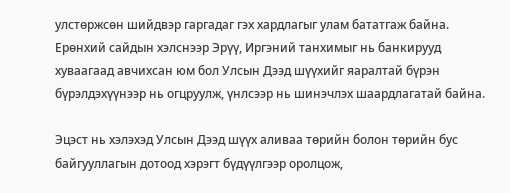улстөржсөн шийдвэр гаргадаг гэх хардлагыг улам бататгаж байна. Ерөнхий сайдын хэлснээр Эрүү, Иргэний танхимыг нь банкирууд хуваагаад авчихсан юм бол Улсын Дээд шүүхийг яаралтай бүрэн бүрэлдэхүүнээр нь огцруулж, үнлсээр нь шинэчлэх шаардлагатай байна.

Эцэст нь хэлэхэд Улсын Дээд шүүх аливаа төрийн болон төрийн бус байгууллагын дотоод хэрэгт бүдүүлгээр оролцож,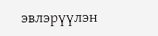эвлэрүүлэн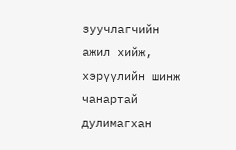зуучлагчийн ажил хийж, хэрүүлийн шинж чанартай дулимагхан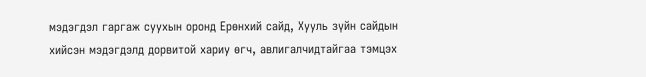мэдэгдэл гаргаж суухын оронд Ерөнхий сайд, Хууль зүйн сайдын хийсэн мэдэгдэлд дорвитой хариу өгч, авлигалчидтайгаа тэмцэх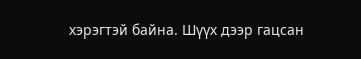хэрэгтэй байна. Шүүх дээр гацсан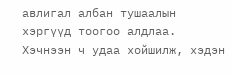авлигал албан тушаалын хэргүүд тоогоо алдлаа. Хэчнээн ч удаа хойшилж, хэдэн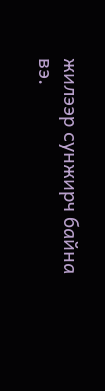жилээр сунжирч байна вэ.